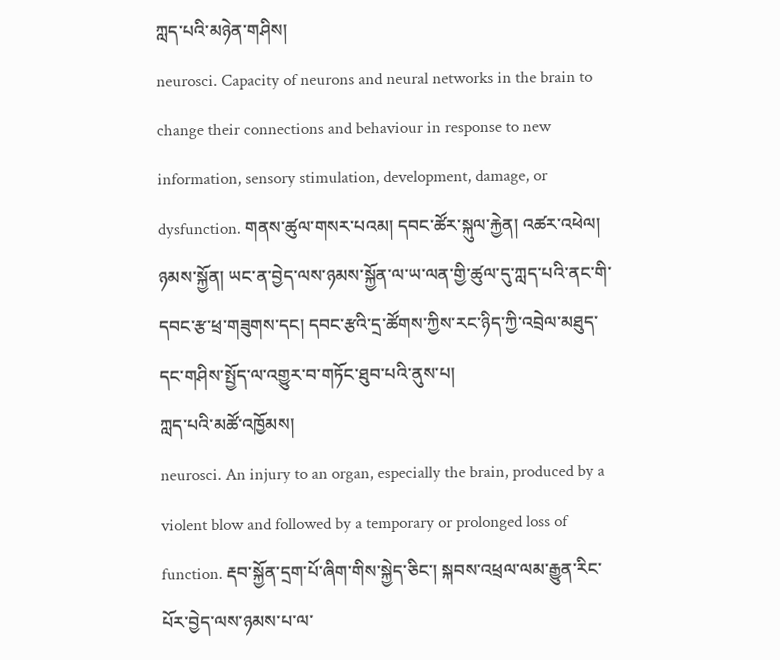ཀླད་པའི་མཉེན་གཤིས།
neurosci. Capacity of neurons and neural networks in the brain to change their connections and behaviour in response to new information, sensory stimulation, development, damage, or dysfunction. གནས་ཚུལ་གསར་པའམ། དབང་ཚོར་སྐུལ་རྐྱེན། འཚར་འཕེལ། ཉམས་སྐྱོན། ཡང་ན་བྱེད་ལས་ཉམས་སྐྱོན་ལ་ཡ་ལན་གྱི་ཚུལ་དུ་ཀླད་པའི་ནང་གི་དབང་རྩ་ཕྲ་གཟུགས་དང། དབང་རྩའི་དྲ་ཚོགས་ཀྱིས་རང་ཉིད་ཀྱི་འབྲེལ་མཐུད་དང་གཤིས་སྤྱོད་ལ་འགྱུར་བ་གཏོང་ཐུབ་པའི་ནུས་པ།
ཀླད་པའི་མཚོ་འཁྱོམས།
neurosci. An injury to an organ, especially the brain, produced by a violent blow and followed by a temporary or prolonged loss of function. རྡབ་སྐྱོན་དྲག་པོ་ཞིག་གིས་སྐྱེད་ཅིང་། སྐབས་འཕྲལ་ལམ་རྒྱུན་རིང་པོར་བྱེད་ལས་ཉམས་པ་ལ་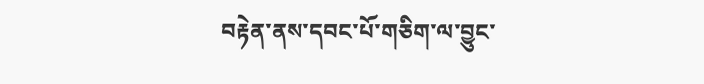བརྟེན་ནས་དབང་པོ་གཅིག་ལ་བྱུང་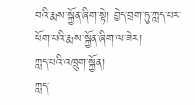བའི་རྨས་སྐྱོན་ཞིག་སྟེ། བྱེད་བྲག་ཏུ་ཀླད་པར་ཕོག་པའི་རྨས་སྐྱོན་ཞིག་ལ་ཟེར།
ཀླད་པའི་འཁྲུག་སྐྱོན།
ཀླད་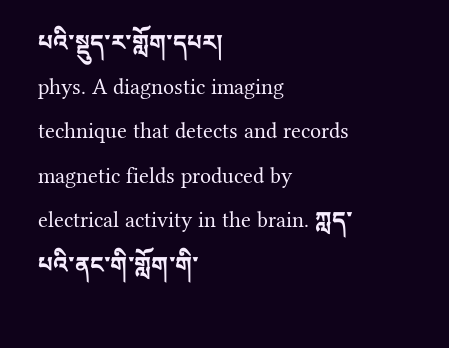པའི་སྡུད་ར་གློག་དཔར།
phys. A diagnostic imaging technique that detects and records magnetic fields produced by electrical activity in the brain. ཀླད་པའི་ནང་གི་གློག་གི་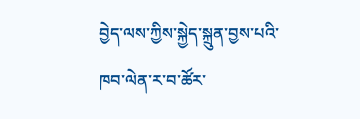བྱེད་ལས་ཀྱིས་སྐྱེད་སྐྲུན་བྱས་པའི་ཁབ་ལེན་ར་བ་ཚོར་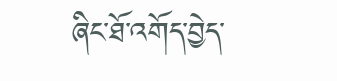ཞིང་ཐོ་འགོད་བྱེད་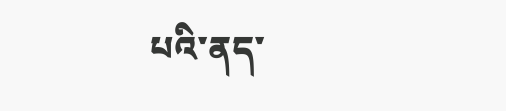པའི་ནད་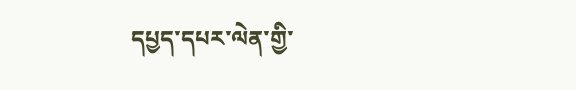དཔྱད་དཔར་ལེན་གྱི་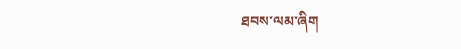ཐབས་ལམ་ཞིག